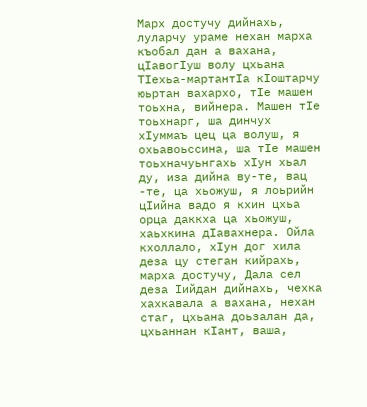Марх достучу дийнахь, луларчу ураме нехан марха къобал дан а вахана, цIавогIуш волу цхьана ТIехьа-мартантIа кIоштарчу юьртан вахархо, тIе машен тоьхна, вийнера. Машен тIе тоьхнарг, ша динчух хIуммаъ цец ца волуш, я охьавоьссина, ша тIе машен тоьхначуьнгахь хIун хьал ду, иза дийна ву-те, вац -те, ца хьожуш, я лоьрийн цIийна вадо я кхин цхьа орца даккха ца хьожуш, хаьхкина дIавахнера. Ойла кхоллало, хIун дог хила деза цу стеган кийрахь, марха достучу, Дала сел деза Iийдан дийнахь, чехка хахкавала а вахана, нехан стаг, цхьана доьзалан да, цхьаннан кIант, ваша,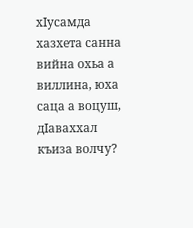хIусамда хазхета санна вийна охьа а виллина, юха саца а воцуш, дIаваххал къиза волчу?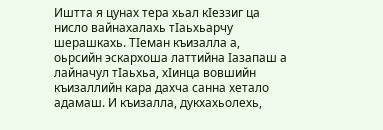Иштта я цунах тера хьал кIеззиг ца нисло вайнахалахь тIаьхьарчу шерашкахь. ТIеман къизалла а, оьрсийн эскархоша латтийна Iазапаш а лайначул тIаьхьа, хIинца вовшийн къизаллийн кара дахча санна хетало адамаш. И къизалла, дукхахьолехь,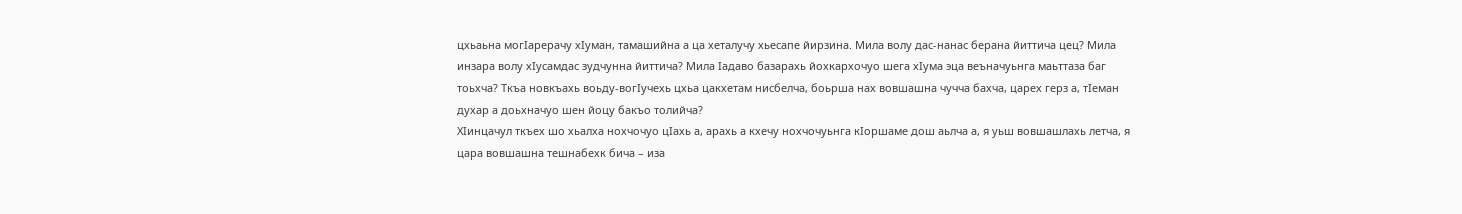цхьаьна могIарерачу хIуман, тамашийна а ца хеталучу хьесапе йирзина. Мила волу дас-нанас берана йиттича цец? Мила инзара волу хIусамдас зудчунна йиттича? Мила Iадаво базарахь йохкархочуо шега хIума эца веъначуьнга маьттаза баг тоьхча? Ткъа новкъахь воьду-вогIучехь цхьа цакхетам нисбелча, боьрша нах вовшашна чучча бахча, царех герз а, тIеман духар а доьхначуо шен йоцу бакъо толийча?
ХIинцачул ткъех шо хьалха нохчочуо цIахь а, арахь а кхечу нохчочуьнга кIоршаме дош аьлча а, я уьш вовшашлахь летча, я цара вовшашна тешнабехк бича – иза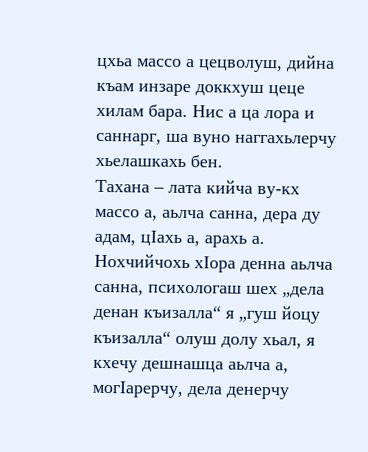цхьа массо а цецволуш, дийна къам инзаре доккхуш цеце хилам бара. Нис а ца лора и саннарг, ша вуно наггахьлерчу хьелашкахь бен.
Тахана – лата кийча ву-кх массо а, аьлча санна, дера ду адам, цIахь а, арахь а. Нохчийчохь хIора денна аьлча санна, психологаш шех „дела денан къизалла“ я „гуш йоцу къизалла“ олуш долу хьал, я кхечу дешнашца аьлча а, могIарерчу, дела денерчу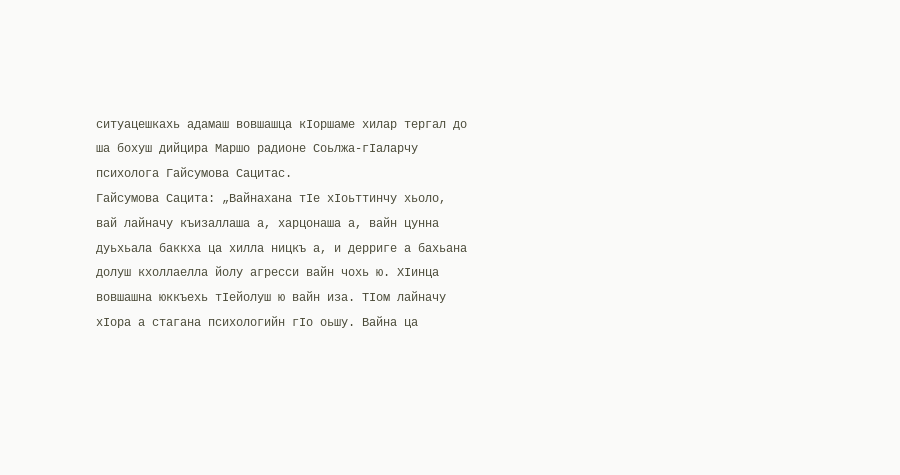ситуацешкахь адамаш вовшашца кIоршаме хилар тергал до ша бохуш дийцира Маршо радионе Соьлжа-гIаларчу психолога Гайсумова Сацитас.
Гайсумова Сацита: „Вайнахана тIе хIоьттинчу хьоло, вай лайначу къизаллаша а, харцонаша а, вайн цунна дуьхьала баккха ца хилла ницкъ а, и дерриге а бахьана долуш кхоллаелла йолу агресси вайн чохь ю. ХIинца вовшашна юккъехь тIейолуш ю вайн иза. ТIом лайначу хIора а стагана психологийн гIо оьшу. Вайна ца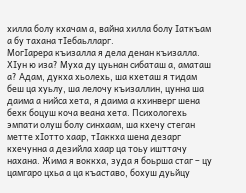хилла болу кхачам а, вайна хилла болу Iаткъам а бу тахана тIебаьлларг.
МогIарера къизалла я дела денан къизалла. ХIун ю иза? Муха ду цуьнан сибаташ а, аматаш а? Адам, дукха хьолехь, ша кхеташ я тидам беш ца хуьлу, ша лелочу къизаллин, цунна ша даима а нийса хета, я даима а кхинверг шена бехк боцуш коча веана хета. Психологехь эмпати олуш болу синхаам, ша кхечу стеган метте хIотто хаар, тIаккха шена дезарг кхечунна а дезийла хаар ца тоьу ишттачу нахана. Жима я воккха, зуда я боьрша стаг – цу цамгаро цхьа а ца къаставо, бохуш дуьйцу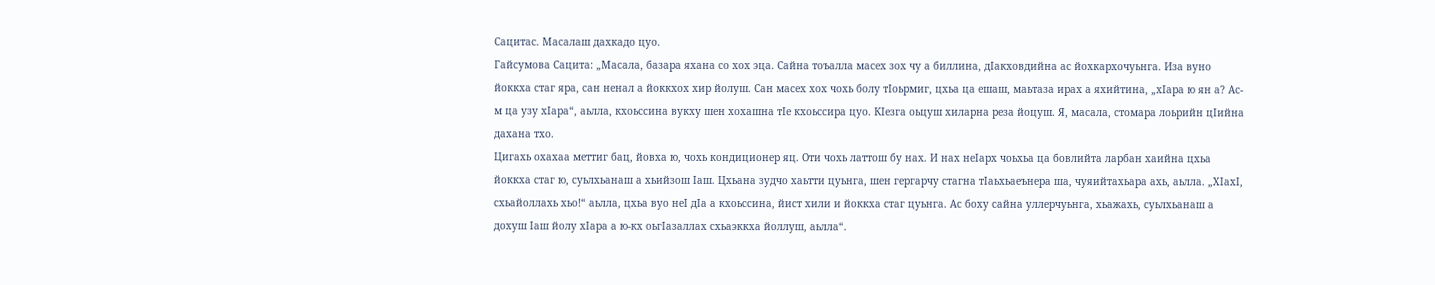Сацитас. Масалаш дахкадо цуо.
Гайсумова Сацита: „Масала, базара яхана со хох эца. Сайна тоъалла масех зох чу а биллина, дIакховдийна ас йохкархочуьнга. Иза вуно йоккха стаг яра, сан ненал а йоккхох хир йолуш. Сан масех хох чохь болу тIоьрмиг, цхьа ца ешаш, маьтаза ирах а яхийтина, „хIара ю ян а? Ас-м ца узу хIара“, аьлла, кхоьссина вукху шен хохашна тIе кхоьссира цуо. КIезга оьцуш хиларна реза йоцуш. Я, масала, стомара лоьрийн цIийна дахана тхо.
Цигахь охахаа меттиг бац, йовха ю, чохь кондиционер яц. Оти чохь латтош бу нах. И нах неIарх чоьхьа ца бовлийта ларбан хаийна цхьа йоккха стаг ю, суьлхьанаш а хьийзош Iаш. Цхьана зудчо хаьтти цуьнга, шен гергарчу стагна тIаьхьаеънера ша, чуяийтахьара ахь, аьлла. „ХIахI, схьайоллахь хьо!“ аьлла, цхьа вуо неI дIа а кхоьссина, йист хили и йоккха стаг цуьнга. Ас боху сайна уллерчуьнга, хьажахь, суьлхьанаш а дохуш Iаш йолу хIара а ю-кх оьгIазаллах схьаэккха йоллуш, аьлла“.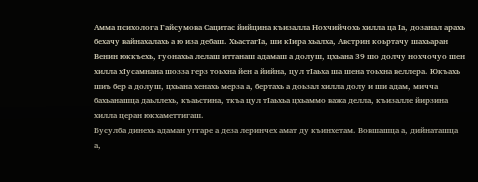Амма психолога Гайсумова Сацитас йийцина къизалла Нохчийчохь хилла ца Iа, дозанал арахь бехачу вайнахалахь а ю иза дебаш. ХьастагIа, ши кIира хьалха, Австрин коьртачу шахьаран Венин юккъехь, гуонахьа лелаш иттанаш адамаш а долуш, цхьана 39 шо долчу нохчочуо шен хилла хIусамнана шозза герз тоьхна йен а йийна, цул тIаьха ша шена тоьхна веллера. Юкъахь шиъ бер а долуш, цхьана хенахь мерза а, бертахь а доьзал хилла долу и ши адам, мичча бахьанашца даьллехь, къаьстина, ткъа цул тIаьхьа цхьаммо важа делла, къизалле йирзина хилла церан юкхаметтигаш.
Бусулба динехь адаман уггаре а деза леринчех амат ду къинхетам. Вовшашца а, дийнаташца а,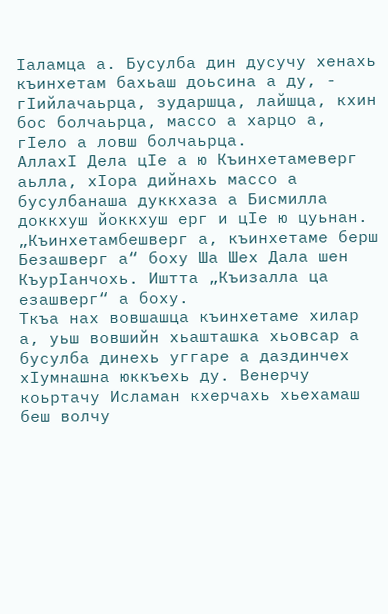Iаламца а. Бусулба дин дусучу хенахь къинхетам бахьаш доьсина а ду, - гIийлачаьрца, зударшца, лайшца, кхин бос болчаьрца, массо а харцо а, гIело а ловш болчаьрца.
АллахI Дела цIе а ю Къинхетамеверг аьлла, хIора дийнахь массо а бусулбанаша дуккхаза а Бисмилла доккхуш йоккхуш ерг и цIе ю цуьнан. „Къинхетамбешверг а, къинхетаме берш Безашверг а“ боху Ша Шех Дала шен КъурIанчохь. Иштта „Къизалла ца езашверг“ а боху.
Ткъа нах вовшашца къинхетаме хилар а, уьш вовшийн хьашташка хьовсар а бусулба динехь уггаре а даздинчех хIумнашна юккъехь ду. Венерчу коьртачу Исламан кхерчахь хьехамаш беш волчу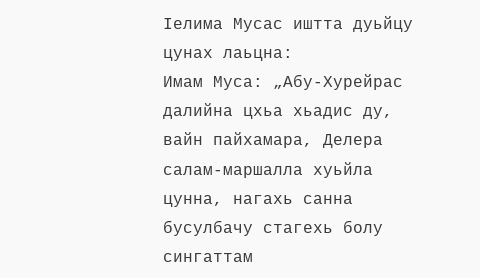Iелима Мусас иштта дуьйцу цунах лаьцна:
Имам Муса: „Абу-Хурейрас далийна цхьа хьадис ду, вайн пайхамара, Делера салам-маршалла хуьйла цунна, нагахь санна бусулбачу стагехь болу сингаттам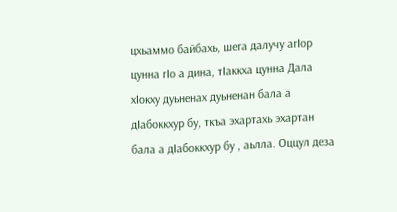цхьаммо байбахь, шега далучу агIор цунна гIо а дина, тIаккха цунна Дала хIокху дуьненах дуьненан бала а дIабоккхур бу, ткъа эхартахь эхартан бала а дIабоккхур бу , аьлла. Оццул деза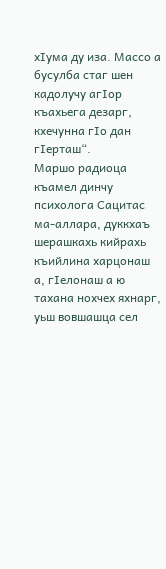хIума ду иза. Массо а бусулба стаг шен кадолучу агIор къахьега дезарг, кхечунна гIо дан гIерташ“.
Маршо радиоца къамел динчу психолога Сацитас ма-аллара, дуккхаъ шерашкахь кийрахь къийлина харцонаш а, гIелонаш а ю тахана нохчех яхнарг, уьш вовшашца сел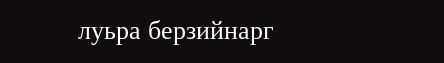луьра берзийнарг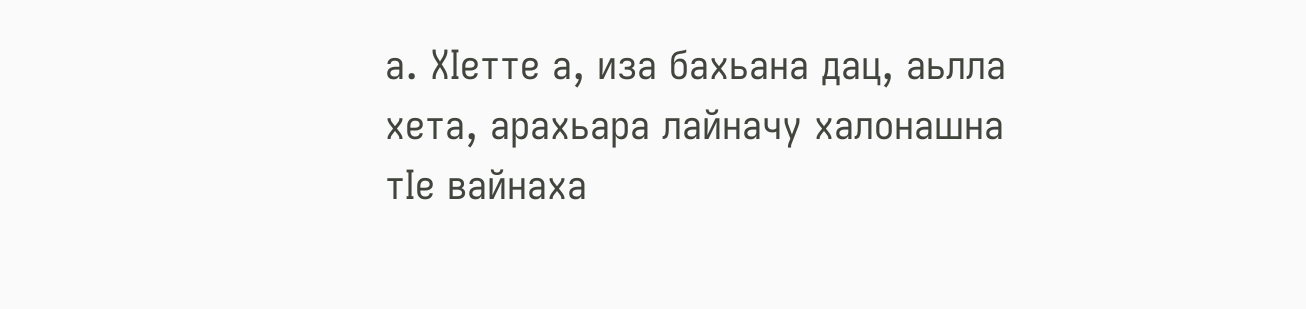а. ХIетте а, иза бахьана дац, аьлла хета, арахьара лайначу халонашна тIе вайнаха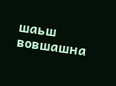шаьш вовшашна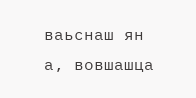ваьснаш ян а, вовшашца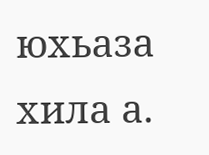юхьаза хила а.